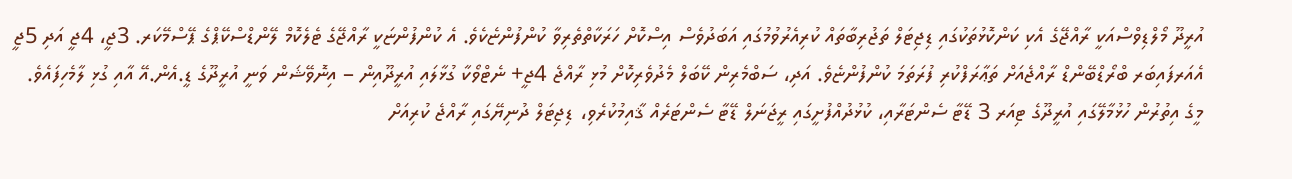އުރީދޫ މޯލްޑިވްސްއަކީ ރާއްޖޭގެ އެކި ކަންކޮޅުތަކުގައި ޑިޖިޓަލް ތަޖުރިބާތައް ކުރިއެރުވުމުގައި އަބަދުވެސް އިސްކޮށް ހަރަކާތްތެރިވާ ކުންފުންޏެކެވެ. އެ ކުންފުންޏަކީ ރާއްޖޭގެ ޓެލެކޮމް ލޭންޑްސްކޭޕްގެ ޕޭސްމޭކަރ. 3ޖީ، 4ޖީ އަދި 5ޖީ އެއަރފައިބަރ ބްރޯޑްބޭންޑް ރާއްޖެއަށް ތަޢާރަފްކުރި ފުރަތަމަ ކުންފުންޏެވެ. އަދި، ސަބްމެރިން ކޭބަލް މެދުވެރިކޮށް މުޅި ރާއްޖެ 4ޖީ+ ނެޓްވޯކާ ގުޅާލައި އުރީދޫއިން – އިނޮވޭޝަން ވަނީ އުރީދޫގެ ޑީ.އެން.އޭ އާއި ގުޅި ލާމެހިފައެވެ.
މީގެ އިތުރުން ހުޅުމާލޭގައި އުރީދޫގެ ޓިއަރ 3 ޑޭޓާ ސެންޓަރާއި، ކުޅުދުއްފުށީގައި ރީޖަނަލް ޑޭޓާ ސެންޓަރެއް ޤާއިމުކުރެވި، ޑިޖިޓަލް ދުނިޔޭގައި ރާއްޖެ ކުރިއަށް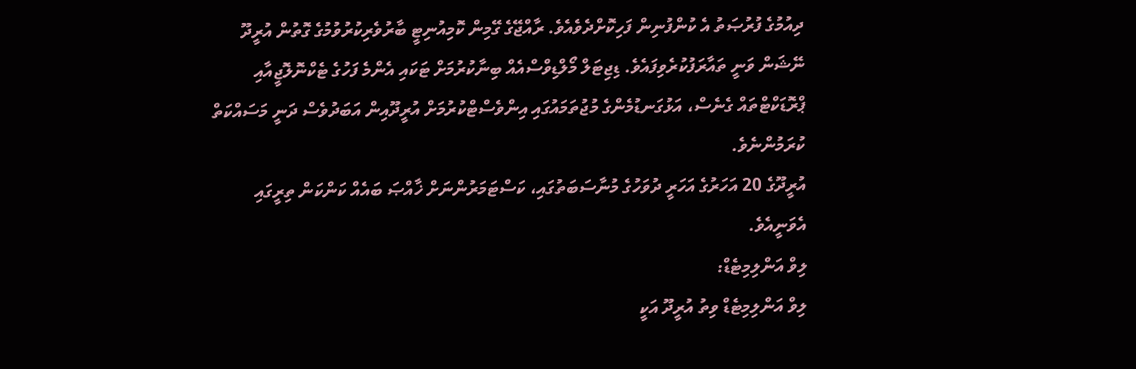ދިއުމުގެ ފުރުޞަތު އެ ކުންފުނިން ފަހިކޮށްދެވެއެވެ. ރާއްޖޭގެ ގޭމިން ކޮމިއުނިޓީ ބާރުވެރިކުރުވުމުގެ ގޮތުން އުރީދޫ ނޭޝަން ވަނީ ތައާރަފުކުރެވިފައެވެ. ޑިޖިޓަލް މޯލްޑިވްސްއެއް ބިނާކުރުމަށް ޓަކައި އެންމެ ފަހުގެ ޓެކްނޮލޮޖީއާއި ޕްރޮޑަކްޓްތައް ގެނެސް، އަޅުގަނޑުމެންގެ މުޖުތަމައުގައި އިންވެސްޓްކުރުމަށް އުރީދޫއިން އަބަދުވެސް ދަނީ މަސައްކަތް ކުރަމުންނެވެ.
އުރީދޫގެ 20 އަހަރުގެ އަހަރީ ދުވަހުގެ މުނާސަބަތުގައި، ކަސްޓަމަރުންނަށް ޚާއްޞަ ބައެއް ކަންކަން ތިރީގައި އެވަނީއެވެ.
ލިވް އަންލިމިޓެޑް:
ލިވް އަންލިމިޓެޑް ވިތު އުރީދޫ އަކީ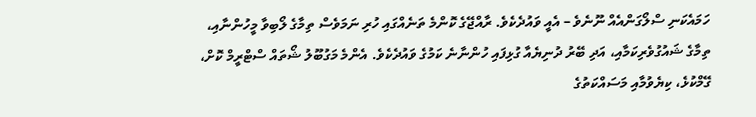ހަމައެކަނި ސްލޯގަންއެއް ނޫނެވެ – އެއީ ވައުދެކެވެ. ރާއްޖޭގެ ކޮންމެ ތަނެއްގައި ހުރި ނަމަވެސް ތިމާގެ ލޯބިވާ މީހުންނާއި، ތިމާގެ ޝައުގުވެރިކަމާއި، އަދި ބޭރު ދުނިޔެއާ ގުޅިފައި ހުންނާނެ ކަމުގެ ވައުދެކެވެ. އެންމެ މަގުބޫލު ޝޯތައް ސްޓްރީމް ކޮށް، ގޭމްކުޅެ، ކިޔެވުމާއި މަސައްކަތުގެ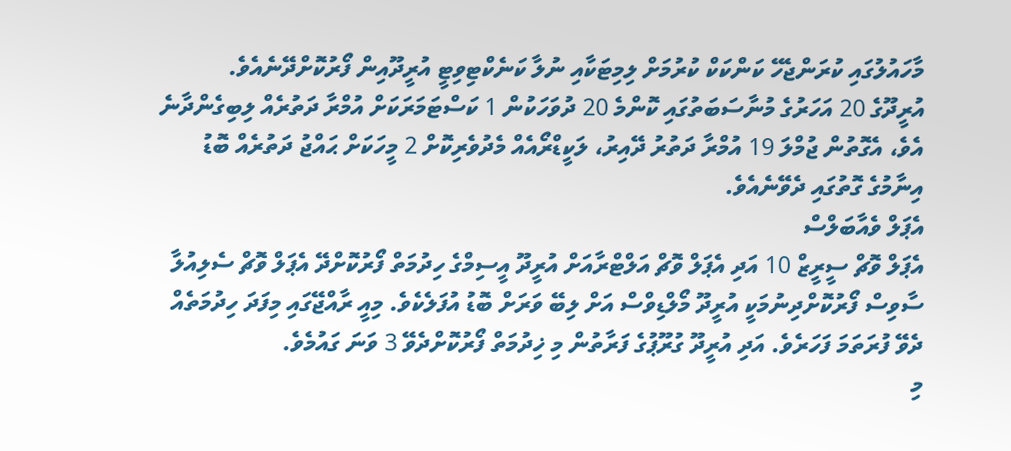މާހައުލުގައި ކުރަންޖެހޭ ކަންކަކް ކުރުމަށް ލިމިޓަކާއި ނުލާ ކަނެކްޓިވިޓީ އުރީދޫއިން ފޯރުކޮށްދޭނެއެވެ.
އުރީދޫގެ 20 އަހަރުގެ މުނާސަބަތުގައި ކޮންމެ 20 ދުވަހަކުން 1 ކަސްޓަމަރަކަށް އުމްރާ ދަތުރެއް ލިބިގެންދާނެ އެވެ، އެގޮތުން ޖުމްލަ 19 އުމްރާ ދަތުރު ދޭއިރު، ލަކީޑްރޯއެއް މެދުވެރިކޮށް 2 މީހަކަށް ޙައްޖު ދަތުރެއް ބޮޑު އިނާމުގެ ގޮތުގައި ދެވޭނެއެވެ.
އެޕަލް ވެއާބަލްސް
އެޕަލް ވޮޗް ސީރީޒް 10 އަދި އެޕަލް ވޮޗް އަލްޓްރާއަށް އުރީދޫ އީސިމްގެ ހިދުމަތް ފޯރުކޮށްދޭ އެޕަލް ވޮޗް ސެލިއުލާ ސާވިސް ފޯރުކޮށްދިނުމަކީ އުރީދޫ މޯލްޑިވްސް އަށް ލިބޭ ވަރަށް ބޮޑު އުފަލެކެވެ. މިއީ ރާއްޖޭގައި މިފަދަ ހިދުމަތެއް ދެވޭ ފުރަތަމަ ފަހަރެވެ. އަދި އުރީދޫ ގުރޫޕުގެ ފަރާތުން މި ޚިދުމަތް ފޯރުކޮށްދެވޭ 3 ވަނަ ގައުމެވެ.
މި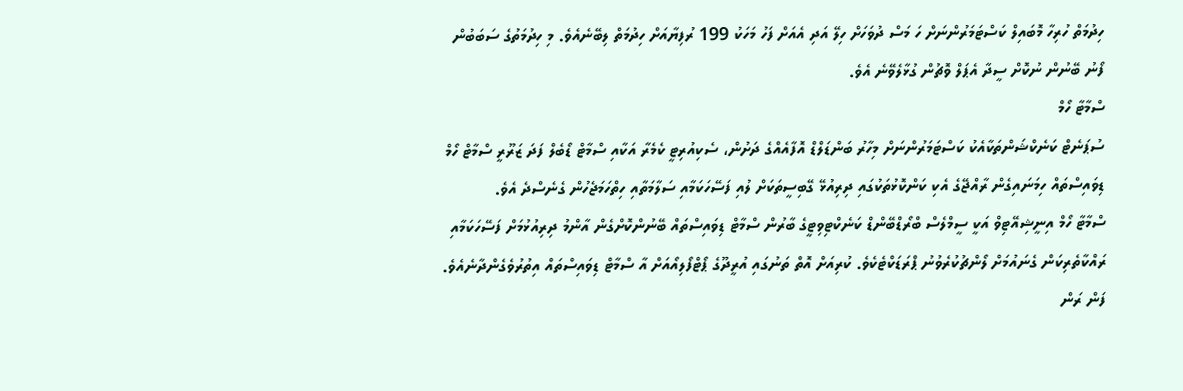ހިދުމަތް ހުރިހާ މޮބައިލް ކަސްޓަމަރުންނަށް ހަ މަސް ދުވަހަށް ހިލޭ އަދި އެއަށް ފަހު މަހަކު 199 ރުފިޔާއަށް ހިދުމަތް ލިބޭނެއެވެ. މި ހިދުމަތުގެ ސަބަބުން ފޯނު ބޭނުން ނުކޮށް ސީދާ އެޕަލް ވޮޗުން ގުޅާލެވޭނެ އެވެ.
ސްމާޓާ ހޯމް
ސުޕަނެޓް ކަނެކްޝަންތަކާއެކު ކަސްޓަމަރުންނަށް މިހާރު ބަންޑަލްޑް އޮފާއެއްގެ ދަށުން، ސެކިއުރިޓީ ކެމެރާ އަކާއި ސްމާޓް ޑޯބެލް ފަދަ ޒަރޫރީ ސްމާޓް ހޯމް ޑިވައިސްތައް ހިމަނައިގެން ރާއްޖޭގެ އެކި ކަންކޮޅުތަކުގައި ދިރިއުޅޭ ގޭބިސީތަކަށް ލުއި ފަސޭހަކަމާއި ސަލާމަތާއި ހިތްހަމަޖެހުން ގެނެސްދެ އެވެ.
ސްމާޓާ ހޯމް އިނީޝިއޭޓިވް އަކީ ސީމްލެސް ބްރޯޑްބޭންޑް ކަނެކްޓިވިޓީގެ ބާރުން ސްމާޓް ޑިވައިސްތައް ބޭނުންކޮށްގެން އާންމު ދިރިއުޅުމަށް ފަސޭހަކަމާއި ރައްކާތެރިކަން ގެނައުމަށް ލޯންޗުކުރެވުނު ޕްރަޑަކްޓެކެވެ. ކުރިއަށް އޮތް ތަނުގައި އުރީދޫގެ ޕޯޓްފޯލިއޯއަށް އާ ސްމާޓް ޑިވައިސްތައް އިތުރުވެގެންދާނެއެވެ.
ފަން ރަން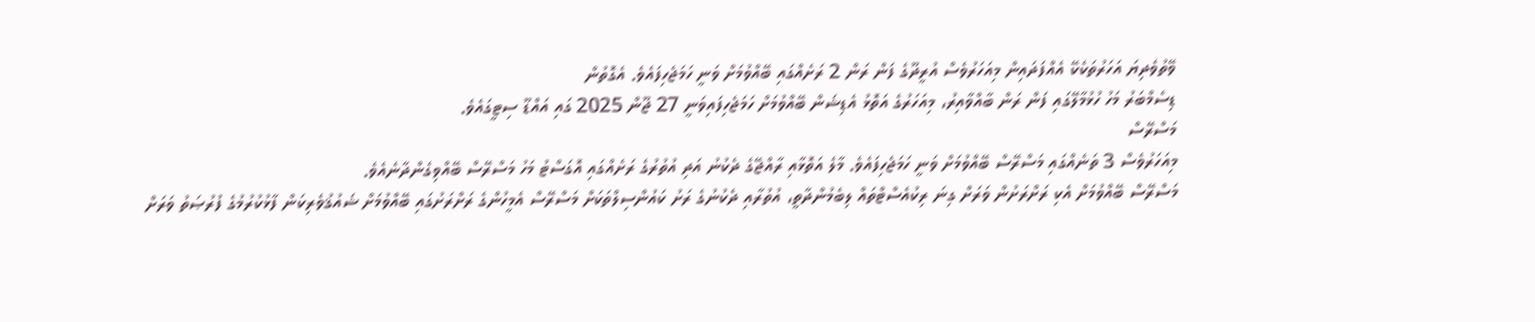ވޭތުވެދިޔަ އަހަރުތަކެކޭ އެއްފަދައިން މިއަހަރުވެސް އުރީދޫގެ ފަން ރަން 2 ރަށެއްގައި ބޭއްވުމަށް ވަނީ ހަމަޖެހިފައެވެ. އެގޮތުން
ޑިސެމްބަރު މަހު ހުޅުމާލޭގައި ފަން ރަން ބާއްވާއިރު، މިއަހަރުގެ އަތޮޅު އެޑިޝަން ބޭއްވުމަށް ހަމަޖެހިފައިވަނީ 27 ޖޫން 2025 ގައި އައްޑޫ ސިޓީގައެވެ.
މަސްރޭސް
މިއަހަރުވެސް 3 ތަނެއްގައި މަސްރޭސް ބޭއްވުމަށް ވަނީ ހަމަޖެހިފައެވެ. މާލެ އަތޮޅާއި ރާއްޖޭގެ ދެކުނު އަދި އުތުރުގެ ރަށެއްގައި އޮގަސްޓު މަހު މަސްރޭސް ބޭއްވިގެންދާނެއެވެ.
މަސްރޭސް ބޭއްވުމަށް އެކި ރަށްރަށުން ވަރަށް ގިނަ ރިކުއެސްޓްތައް ލިބެމުންދާތީ، އުތުރާއި ދެކުނުގެ ރަށު ކައުންސިލްތަކަށް މަސްރޭސް އެމީހުންގެ ރަށްރަށުގައި ބޭއްވުމަށް ޝައުޤުވެރިކަން ފާޅުކުރުމުގެ ފުރުޞަތު ވަރަށް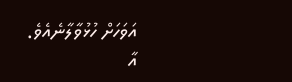އަވަހަށް ހުޅުވާލާނެއެވެ.
އާ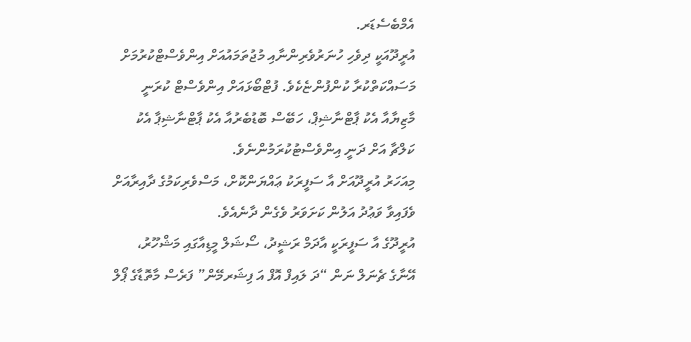އެމްބެސެޑަރ.
އުރީދޫއަކީ ދިވެހި ހުނަރުވެރިންނާއި މުޖުތަމައުއަށް އިންވެސްޓްކުރުމަށް މަސައްކަތްކުރާ ކުންފުންޏެކެވެ. ފުޓްބޯޅައަށް އިންވެސްޓް ކުރަނީ މާޒިޔާއާ އެކު ޕާޓްނާޝިޕް، ހަބޭސް ބޮޑުބެރުއާ އެކު ޕާޓްނާޝިޕާ އެކު ކަލްޗާ އަށް ދަނީ އިންވެސްޓުކުރަމުންނެވެ.
މިއަހަރު އުރީދޫއަށް އާ ސަފީރަކު ޢައްޔަންކޮށް، މަސްވެރިކަމުގެ ދާއިރާއަށް ވެފައިވާ ވަޢުދު އަލުން ކަށަވަރު ވެގެން ދާނެއެވެ.
އުރީދޫގެ އާ ސަފީރަކީ އާދަމް ރަޝީދު، ސޯޝަލް މީޑިއާގައި މަޝްހޫރު، އޭނާގެ ޗެނަލް ނަން “ދަ ލައިފް އޮފް އަ ފިޝަރމޭން” ފަރެސް މާތޮޑާގެ ޕޯލް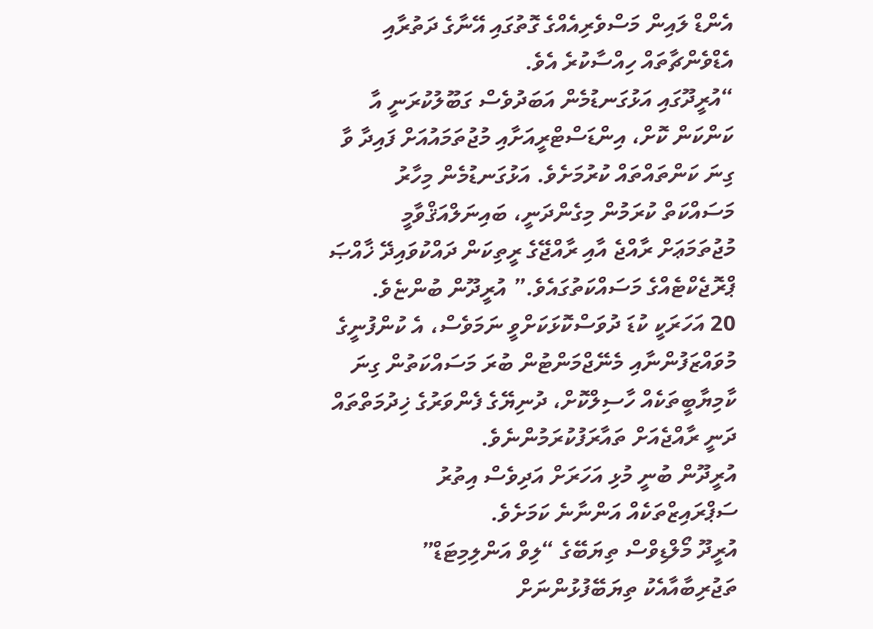އެންޑް ލައިން މަސްވެރިއެއްގެ ގޮތުގައި އޭނާގެ ދަތުރާއި އެޑްވެންޗާތައް ހިއްސާކުރެ އެވެ.
“އުރީދޫގައި އަޅުގަނޑުމެން އަބަދުވެސް ގަބޫލުކުރަނީ އާ ކަންކަން ކޮށް، އިންޑަސްޓްރީއަށާއި މުޖުތަމައުއަށް ފައިދާ ވާ ގިނަ ކަންތައްތައް ކުރުމަށެވެ. އަޅުގަނޑުމެން މިހާރު މަސައްކަތް ކުރަމުން މިގެންދަނީ، ބައިނަލްއަޤްވާމީ މުޖުތަމަޢަށް ރާއްޖެ އާއި ރާއްޖޭގެ ރީތިކަން ދައްކުވައިދޭ ޚާއްޞަ ޕްރޮޖެކްޓެއްގެ މަސައްކަތުގައެވެ.” އުރީދޫން ބުންޏެވެ.
20 އަހަރަކީ ކުޑަ ދުވަސްކޮޅަކަށްވީ ނަމަވެސް، އެ ކުންފުނީގެ މުވައްޒަފުންނާއި މެނޭޖްމަންޓުން ބުރަ މަސައްކަތުން ގިނަ ކާމިޔާބީތަކެއް ހާސިލްކޮށް، ދުނިޔޭގެ ފެންވަރުގެ ޚިދުމަތްތައް ދަނީ ރާއްޖެއަށް ތައާރަފުކުރަމުންނެވެ.
އުރީދޫން ބުނީ މުޅި އަހަރަށް އަދިވެސް އިތުރު ސަޕްރައިޒްތަކެއް އަންނާނެ ކަމަށެވެ.
އުރީދޫ މޯލްޑިވްސް ތިޔަބޭގެ “ލިވް އަންލިމިޓަޑް” ތަޖުރިބާއާއެކު ތިޔަބޭފުޅުންނަށް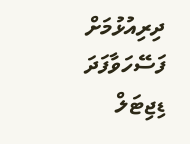ދިރިއުޅުމަށް ފަސޭހަވާފަދަ ޑިޖިޓަލް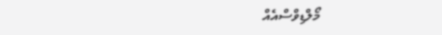މޯލްޑިވްސްއެއް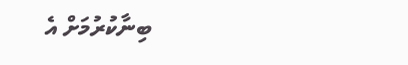ބިނާކުރުމަށް އެ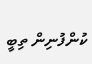ކުންފުނިން ތިބީ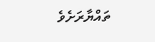ތައްޔާރަށެވެ